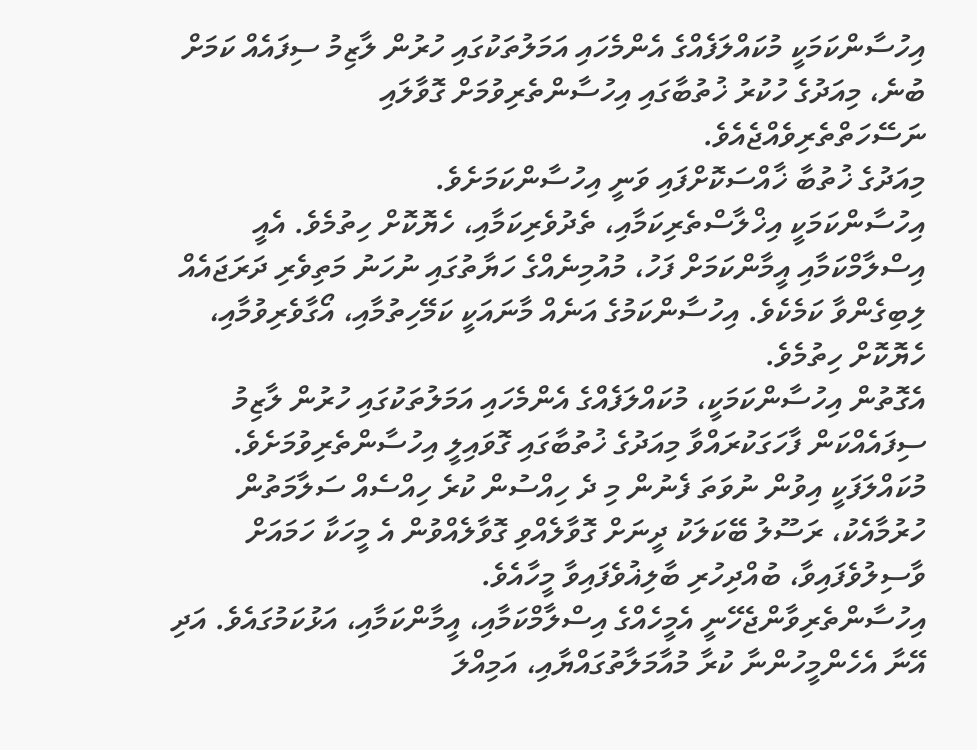އިހުސާންކަމަކީ މުކައްލަފެއްގެ އެންމެހައި އަމަލުތަކުގައި ހުރުން ލާޒިމު ސިފައެއް ކަމަށް ބުނެ، މިއަދުގެ ހުކުރު ޚުތުބާގައި އިހުސާންތެރިވުމަށް ގޮވާލައި ނަސޭހަތްތެރިވެއްޖެއެވެ.
މިއަދުގެ ޚުތުބާ ޚާއްސަކޮށްފައި ވަނީ އިހުސާންކަމަށެވެ.
އިހުސާންކަމަކީ އިޚްލާސްތެރިކަމާއި، ތެދުވެރިކަމާއި، ހެޔޮކޮށް ހިތުމެވެ. އެއީ އިސްލާމްކަމާއި އީމާންކަމަށް ފަހު، މުއުމިނެއްގެ ހަޔާތުގައި ނުހަނު މަތިވެރި ދަރަޖައެއް ލިބިގެންވާ ކަމެކެވެ. އިހުސާންކަމުގެ އަނެއް މާނައަކީ ކަމޭހިތުމާއި، އޯގާވެރިވުމާއި، ހެޔޮކޮށް ހިތުމެވެ.
އެގޮތުން އިހުސާންކަމަކީ، މުކައްލަފެއްގެ އެންމެހައި އަމަލުތަކުގައި ހުރުން ލާޒިމު ސިފައެއްކަން ފާހަގަކުރައްވާ މިއަދުގެ ޚުތުބާގައި ގޮވައިލީ އިހުސާންތެރިވުމަށެވެ.
މުކައްލަފަކީ އިވުން ނުވަތަ ފެނުން މި ދެ ހިއްސުން ކުރެ ހިއްސެއް ސަލާމަތުން ހުރުމާއެކު، ރަސޫލު ބޭކަލަކު ދީނަށް ގޮވާލެއްވި ގޮވާލެއްވުން އެ މީހަކާ ހަމައަށް ވާސިލުވެފައިވާ، ބުއްދިހުރި ބާލިޣުވެފައިވާ މީހާއެވެ.
އިހުސާންތެރިވާންޖެހޭނީ އެމީހެއްގެ އިސްލާމްކަމާއި، އީމާންކަމާއި، އަޅުކަމުގައެވެ. އަދި އޭނާ އެހެންމީހުންނާ ކުރާ މުއާމަލާތުގައްޔާއި، އަމިއްލަ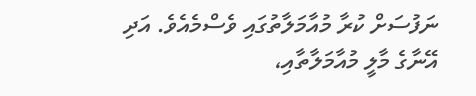ނަފުސަށް ކުރާ މުއާމަލާތުގައި ވެސްމެއެވެ. އަދި އޭނާގެ މާލީ މުއާމަލާތާއި،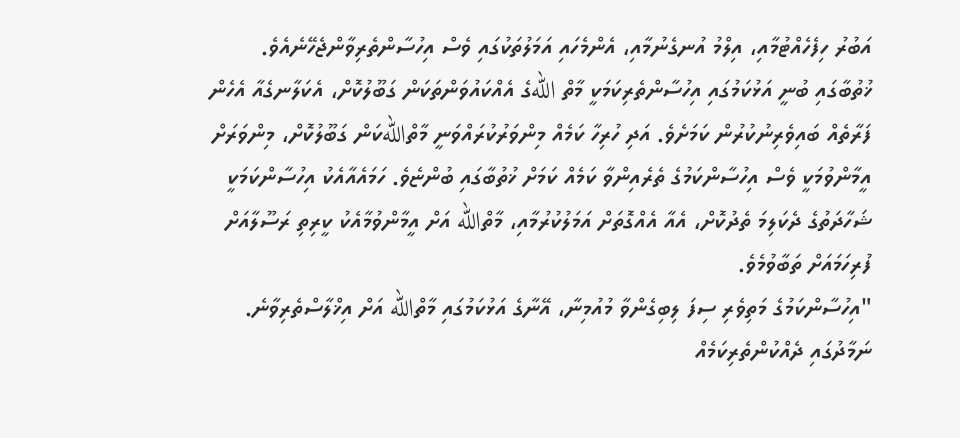އަބުރު ހިފެހެއްޓުމާއި، އިލްމު އުނގެނުމާއި، އެންމެހައި އަމަލުތަކުގައި ވެސް އިހުސާންތެރިވާންޖެހޭނެއެވެ.
ޚުތުބާގައި ބުނީ އަޅުކަމުގައި އިހުސާންތެރިކަމަކީ މާތް اللهގެ އެއްކައުވަންތަކަން ގަބޫލުކޮށް، އެކަލާނގެއާ އެހެން ފަރާތެއް ބައިވެރިނުކުރުން ކަމަށެވެ. އަދި ހުރިހާ ކަމެއް މިންވަރުކުރައްވަނީ މާތްاللهކަން ގަބޫލުކޮށް، މިންވަރަށް އީމާންވުމަކީ ވެސް އިހުސާންކަމުގެ ތެރެއިންވާ ކަމެއް ކަމަށް ޚުތުބާގައި ބުންޏެވެ. ހަމައެއާއެކު އިހުސާންކަމަކީ ޝަހާދަތުގެ ދެކަލިމަ ތެދުކޮށް، އެއާ އެއްގޮތަށް އަމަލުކުރުމާއި، މާތްالله އަށް އީމާންވުމާއެކު ކީރިތި ރަސޫލާއަށް ފުރިހަމައަށް ތަބާވުމެވެ.
"އިހުސާންކަމުގެ މަތިވެރި ސިފަ ލިބިގެންވާ މުއުމިނާ، އޭނާގެ އަޅުކަމުގައި މާތްالله އަށް އިޚްލާސްތެރިވާނެ. ނަމާދުގައި ދެއްކުންތެރިކަމެއް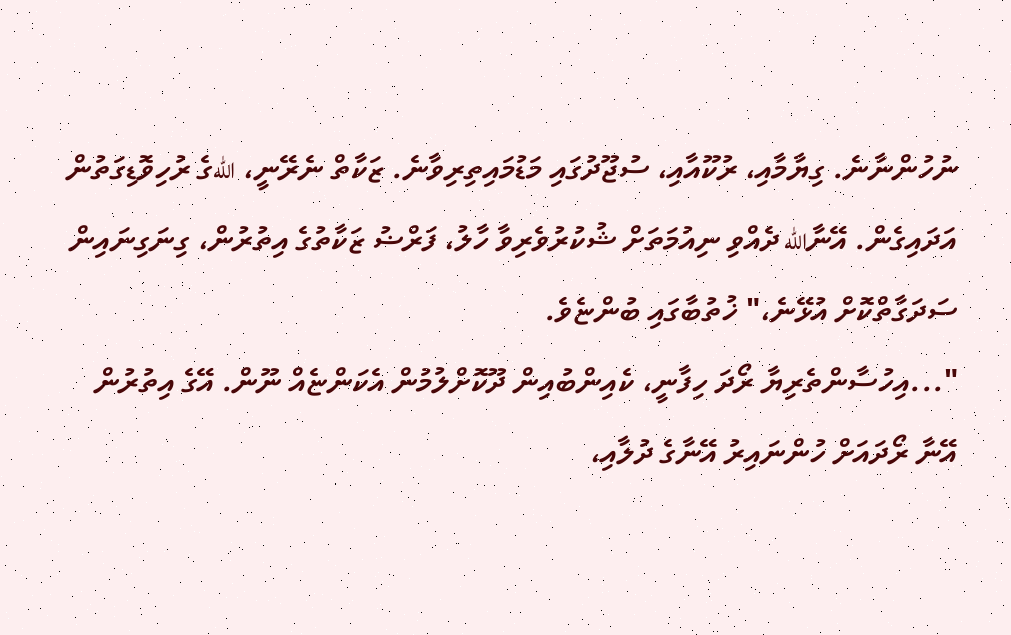ނުހުންނާނެ. ގިޔާމާއި، ރުކޫއާއި، ސުޖޫދުގައި މަޑުމައިތިރިވާނެ. ޒަކާތް ނެރޭނީ، اللهގެ ރުހިވޮޑިގަތުން އަދައިގެން. އޭނާالله ދެއްވި ނިއުމަތަށް ޝުކުރުވެރިވާ ހާލު، ފަރްޟު ޒަކާތުގެ އިތުރުން، ގިނަގިނައިން ސަދަގާތްކޮށް އުޅޭނެ،" ޚުތުބާގައި ބުންޏެވެ.
"...އިހުސާންތެރިޔާ ރޯދަ ހިފާނީ، ކެއިންބުއިން ދޫކޮށްލުމުން އެކަންޏެއް ނޫން. އޭގެ އިތުރުން އޭނާ ރޯދައަށް ހުންނައިރު އޭނާގެ ދުލާއި،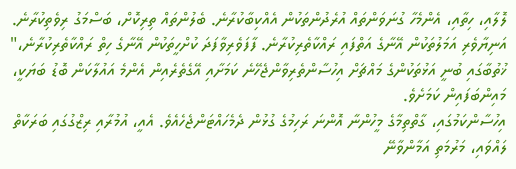ލޮލާއި، ހިތާއި، އެންމެހާ ގުނަވަންތައް އުރެދުންތަކުން އެއްކިބާކުރާނެ. ބެލުންތައް ތިރިކޮށް، ބަސްމަގު ރިވެތިކުރާނެ. އަނިޔާވެރި އަމަލުތަކުން އޭނާގެ އަތްފައި ރައްކާތެރިކުރާނެ. ފާފަވެރިވާފަދަ ކުށްހީތަކުން އޭނާގެ ހިތް ރައްކާތެރިކުރާނެ،"
ޚުތުބާގައި ބުނީ އަޅުތަކުންގެ މައްޗަށް އިހުސާންތެރިވާންޖެހޭނެ ކަމަށާއި އޭގެތެރެއިން އެންމެ އައުލާކަން ބޮޑު ބަޔަކީ، މައިންބަފައިން ކަމަށެވެ.
އިހުސާންކަމުގައި، ގާތްތިމާގެ މީހުންނާ އޮންނަ ރަހިމުގެ ގުޅުން ދެމެހައްޓަންޖެހެއެވެ. އެއީ، އުމުރާއި ރިޒްގުގައި ބަރަކާތް ލައްވައި، މަރުމަތި އަމާންވާނޭ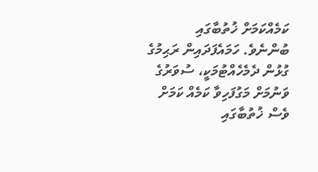ކަމެއްކަމަށް ޚުތުބާގައި ބުންނެވެ. ހަމައެފަދައިން ރަޙިމުގެ ގުޅުން ދެމެހެއްޓުމަކީ، ސުވަރުގެ ވަނުމަށް މަގުފަހިވާ ކަމެއް ކަމަށް ވެސް ޚުތުބާގައި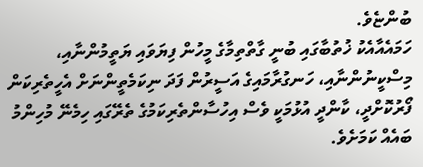ބުންޏެވެ.
ހަމައެއާއެކު ޚުތުބާގައި ބުނީ ގާތްތިމާގެ މީހުން ފިޔަވައި ޔަތީމުންނާއި، މިސްކީނުންނާއި، ހަނގުރާމައިގެ އަސީރުން ފަދަ ނިކަމެތީންނަށް އެހީތެރިކަން ފޯރުކޮށްދީ، ކާންދީ އުޅުމަކީ ވެސް އިހުސާންތެރިކަމުގެ ތެރޭގައި ހިމެނޭ މުހިންމު ބައެއް ކަމަށެވެ.